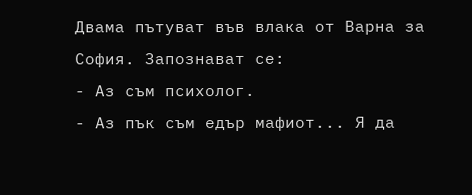Двама пътуват във влака от Варна за София. Запознават се:
- Аз съм психолог.
- Аз пък съм едър мафиот... Я да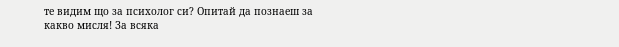те видим що за психолог си? Опитай да познаеш за какво мисля! За всяка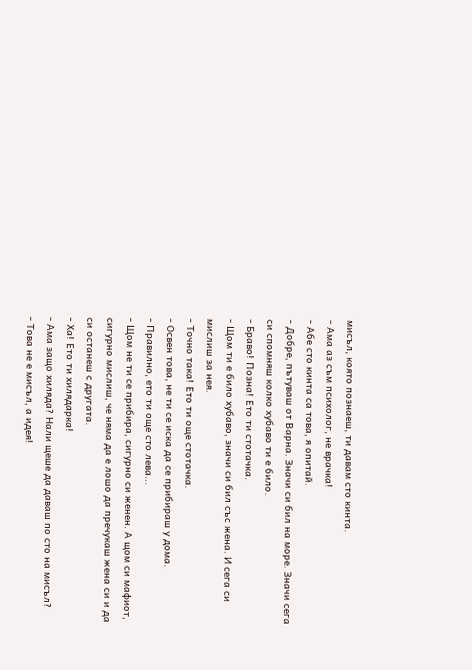мисъл, която познаеш, ти давам сто кинта.
- Ама аз съм психолог, не врачка!
- Абе сто кинта са това, я опитай.
- Добре, пътуваш от Варна. Значи си бил на море. Значи сега си спомняш колко хубаво ти е било.
- Браво! Позна! Ето ти стотачка.
- Щом ти е било хубаво, значи си бил със жена. И сега си мислиш за нея.
- Точно така! Ето ти още стотачка.
- Освен това, не ти се иска да се прибираш у дома.
- Правилно, ето ти още сто лева...
- Щом не ти се прибира, сигурно си женен. А щом си мафиот, сигурно мислиш, че няма да е лошо да пречукаш жена си и да си останеш с другата.
- Ха! Ето ти хилядарка!
- Ама защо хиляда? Нали щеше да даваш по сто на мисъл?
- Това не е мисъл, а идея!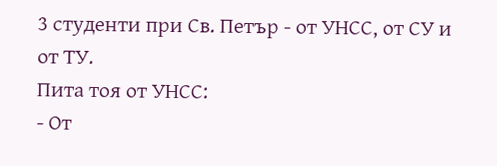3 студенти при Св. Петър - от УНСС, от СУ и от ТУ.
Пита тоя от УНСС:
- От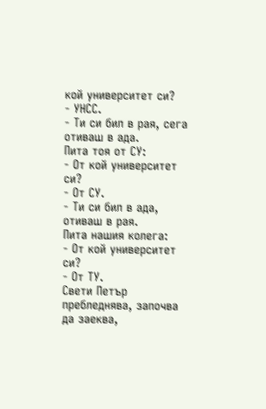кой университет си?
- УНСС.
- Ти си бил в рая, сега отиваш в ада.
Пита тоя от СУ:
- От кой университет си?
- От СУ.
- Ти си бил в ада, отиваш в рая.
Пита нашия колега:
- От кой университет си?
- От ТУ.
Свети Петър пребледнява, започва да заеква,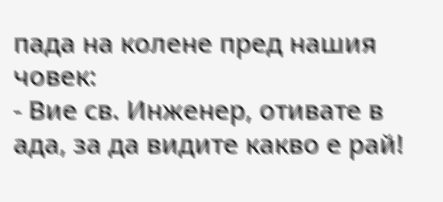пада на колене пред нашия човек:
- Вие св. Инженер, отивате в ада, за да видите какво е рай!